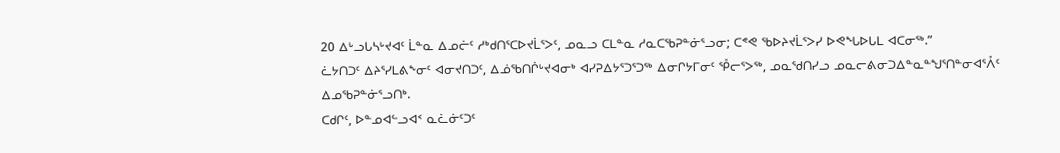20 ᐃᒡᓗᒐᓴᒡᔪᐊᑦ ᒫᓐᓇ ᐃᓄᓖᑦ ᓱᒃᑯᑎᕐᑕᐅᔪᒫᕐᐳᑦ, ᓄᓇᓗ ᑕᒪᓐᓇ ᓱᓇᑕᖃᕈᓐᓃᕐᓗᓂ; ᑕᕝᕙ ᖃᐅᔨᔪᒫᕐᐳᓯ ᐅᕙᖓᐅᒐᒪ ᐊᑕᓂᖅ.”
ᓛᔭᑎᑐᑦ ᐃᔨᕐᓯᒪᕕᖕᓂᑦ ᐊᓂᔪᑎᑐᑦ, ᐃᓅᖃᑎᒌᒡᔪᐊᓂᒃ ᐊᓯᕈᐃᔭᕐᑐᕐᑐᖅ ᐃᓂᒋᔭᒥᓂᑦ ᕾᓕᕐᐳᖅ, ᓄᓇᖁᑎᓯᓗ ᓄᓇᓕᕕᓂᑐᐃᓐᓇᓐᖑᕐᑎᓐᓂᐊᕐᐰᑦ ᐃᓄᖃᕈᓐᓃᕐᓗᑎᒃ.
ᑕᑯᒋᑦ, ᐅᓐᓄᐊᓪᓗᐊᑉ ᓇᓛᓃᑦᑐᑦ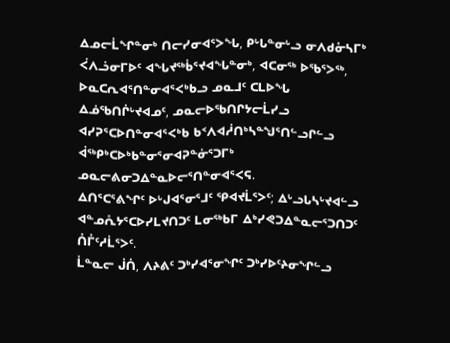ᐃᓄᓕᒫᖏᓐᓂᒃ ᑎᓕᓯᓂᐊᕐᐳᖓ, ᑭᒡᒐᓐᓂᒡᓗ ᓂᐱᑯᓁᓴᒥᒃ ᐹᐱᓘᓂᒥᐅᑦ ᐊᖓᔪᖅᑳᕐᔪᐊᖓᓐᓂᒃ, ᐊᑕᓂᖅ ᐅᖃᕐᐳᖅ, ᐅᓇᑕᕆᐊᕐᑎᓐᓂᐊᕐᐸᒃᑲᓗ ᓄᓇᒧᑦ ᑕᒪᐅᖓ ᐃᓅᖃᑎᒌᒡᔪᐊᓄᑦ, ᓄᓇᓕᐅᖃᑎᒋᔭᓕᒫᓯᓗ ᐊᓯᕈᕐᑕᐅᑎᓐᓂᐊᕐᐸᒃᑲ ᑲᑉᐱᐊᓲᑎᒃᓴᓐᖑᕐᑎᓪᓗᒋᓪᓗ ᐋᖅᑭᒃᑕᐅᒃᑲᓐᓂᕐᓂᐊᕈᓐᓃᕐᑐᒥᒃ ᓄᓇᓕᕕᓂᑐᐃᓐᓇᐅᓕᕐᑎᓐᓂᐊᕐᐸᕋ.
ᐃᑎᕐᑕᕐᕕᖏᑦ ᐅᒡᒍᐊᕐᓂᕐᒧᑦ ᕿᐊᔪᒫᕐᐳᑦ; ᐃᒡᓗᒐᓴᒡᔪᐊᓪᓗ ᐊᓐᓄᕅᔭᕐᑕᐅᓯᒪᔪᑎᑐᑦ ᒪᓂᖅᑲᒥ ᐃᒃᓯᕙᑐᐃᓐᓇᓕᕐᑐᑎᑐᑦ ᑍᒤᑦᓱᒫᕐᐳᑦ.
ᒫᓐᓇᓕ ᒎᑏ, ᐱᔨᕕᑦ ᑐᒃᓯᐊᕐᓂᖏᑦ ᑐᒃᓯᐅᑦᔨᓂᖏᓪᓗ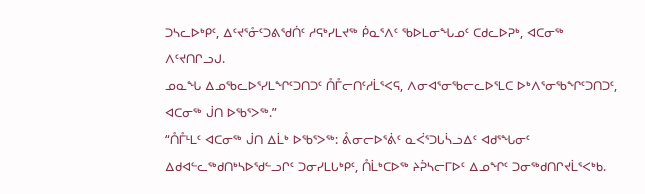ᑐᓴᓚᐅᒃᑭᑦ, ᐃᑦᔪᕐᓁᑦᑐᕕᖁᑏᑦ ᓱᕋᒃᓯᒪᔪᖅ ᑮᓇᕐᐱᑦ ᖃᐅᒪᓂᖓᓄᑦ ᑕᑯᓚᐅᕈᒃ, ᐊᑕᓂᖅ ᐱᑦᔪᑎᒋᓗᒍ.
ᓄᓇᖓ ᐃᓄᖃᓚᐅᕐᓯᒪᖏᑦᑐᑎᑐᑦ ᑍᒤᓕᑎᑦᓱᒫᕐᐸᕋ, ᐱᓂᐊᕐᓂᖃᓕᓚᐅᕐᒪᑕ ᐅᒃᐱᕐᓂᖃᖏᑦᑐᑎᑐᑦ, ᐊᑕᓂᖅ ᒎᑎ ᐅᖃᕐᐳᖅ.”
“ᑍᒤᒻᒪᑦ ᐊᑕᓂᖅ ᒎᑎ ᐃᒫᒃ ᐅᖃᕐᐳᖅ: ᕔᓂᓕᐅᕐᕖᑦ ᓇᐹᕐᑐᒐᓵᓗᐃᑦ ᐊᑯᕐᖓᓂᑦ ᐃᑯᐊᓪᓚᖅᑯᑎᒃᓴᐅᖁᓪᓗᒋᑦ ᑐᓂᓯᒪᒐᒃᑭᑦ, ᑍᒫᒃᑕᐅᖅ ᔨᕉᓴᓕᒥᐅᑦ ᐃᓄᖏᑦ ᑐᓂᖅᑯᑎᒋᔪᒫᕐᐸᒃᑲ.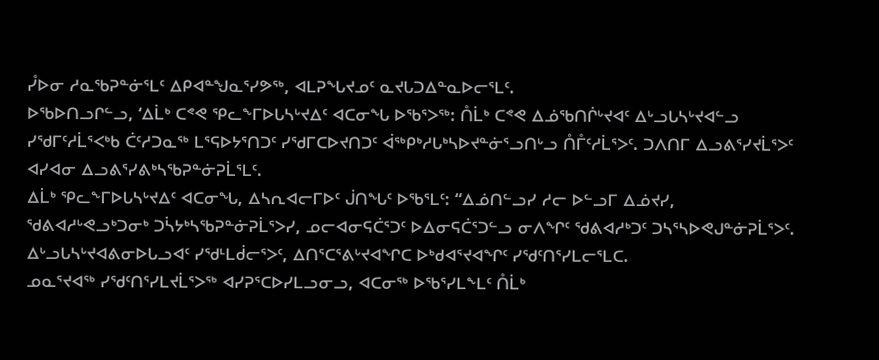ᓮᐅᓂ ᓱᓇᖃᕈᓐᓃᕐᒪᑦ ᐃᑭᐊᓐᖑᓇᕐᓯᕗᖅ, ᐊᒪᕈᖓᔪᓄᑦ ᓇᔪᒐᑐᐃᓐᓇᐅᓕᕐᒪᑦ.
ᐅᖃᐅᑎᓗᒋᓪᓗ, ‘ᐃᒫᒃ ᑕᕝᕙ ᕿᓚᖕᒥᐅᒐᓴᒡᔪᐃᑦ ᐊᑕᓂᖓ ᐅᖃᕐᐳᖅ: ᑍᒫᒃ ᑕᕝᕙ ᐃᓅᖃᑎᒌᒡᔪᐊᑦ ᐃᒡᓗᒐᓴᒡᔪᐊᓪᓗ ᓯᖁᒥᑦᓱᒫᕐᐸᒃᑲ ᑖᑦᓱᑐᓇᖅ ᒪᕐᕋᐅᔭᕐᑎᑐᑦ ᓯᖁᒥᑕᐅᔪᑎᑐᑦ ᐋᖅᑭᒃᓱᒐᒃᓴᐅᔪᓐᓃᕐᓗᑎᒡᓗ ᑍᒤᑦᓱᒫᕐᐳᑦ. ᑐᐱᑎᒥ ᐃᓗᕕᕐᓯᔪᒫᕐᐳᑦ ᐊᓯᐊᓂ ᐃᓗᕕᕐᓯᕕᒃᓴᖃᕈᓐᓃᕈᒫᕐᒪᑦ.
ᐃᒫᒃ ᕿᓚᖕᒥᐅᒐᓴᒡᔪᐃᑦ ᐊᑕᓂᖓ, ᐃᓴᕆᐊᓕᒥᐅᑦ ᒎᑎᖓᑦ ᐅᖃᕐᒪᑦ: “ᐃᓅᑎᓪᓗᓯ ᓱᓕ ᐅᓪᓗᒥ ᐃᓅᔪᓯ, ᖁᕕᐊᓱᒡᕙᓗᒃᑐᓂᒃ ᑐᓵᔭᒃᓴᖃᕈᓐᓃᕈᒫᕐᐳᓯ, ᓄᓕᐊᓂᕋᑖᕐᑐᑦ ᐅᐃᓂᕋᑖᕐᑐᓪᓗ ᓂᐱᖏᑦ ᖁᕕᐊᓱᒃᑐᑦ ᑐᓴᕐᓴᐅᕙᒍᓐᓃᕈᒫᕐᐳᑦ.
ᐃᒡᓗᒐᓴᒡᔪᐊᕕᓂᐅᒐᓗᐊᑦ ᓯᖁᒻᒪᑰᓕᕐᐳᑦ, ᐃᑎᕐᑕᕐᕕᒡᔪᐊᖏᑕ ᐅᒃᑯᐊᕐᔪᐊᖏᑦ ᓯᖁᑦᑎᕐᓯᒪᓕᕐᒪᑕ.
ᓄᓇᕐᔪᐊᖅ ᓯᖁᑦᑎᕐᓯᒪᔪᒫᕐᐳᖅ ᐊᓯᕈᕐᑕᐅᓯᒪᓗᓂᓗ, ᐊᑕᓂᖅ ᐅᖃᕐᓯᒪᖕᒪᑦ ᑍᒫᒃ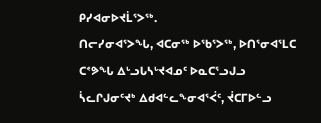ᑭᓯᐊᓂᐅᔪᒫᕐᐳᖅ.
ᑎᓕᓯᓂᐊᕐᐳᖓ, ᐊᑕᓂᖅ ᐅᖃᕐᐳᖅ, ᐅᑎᕐᓂᐊᕐᒪᑕ ᑕᕝᕗᖓ ᐃᒡᓗᒐᓴᒡᔪᐊᓄᑦ ᐅᓇᑕᕐᓗᒍᓗ ᓵᓚᒋᒍᓂᑦᔪᒃ ᐃᑯᐊᓪᓚᖕᓂᐊᕐᐹᑦ, ᔫᑕᒥᐅᓪᓗ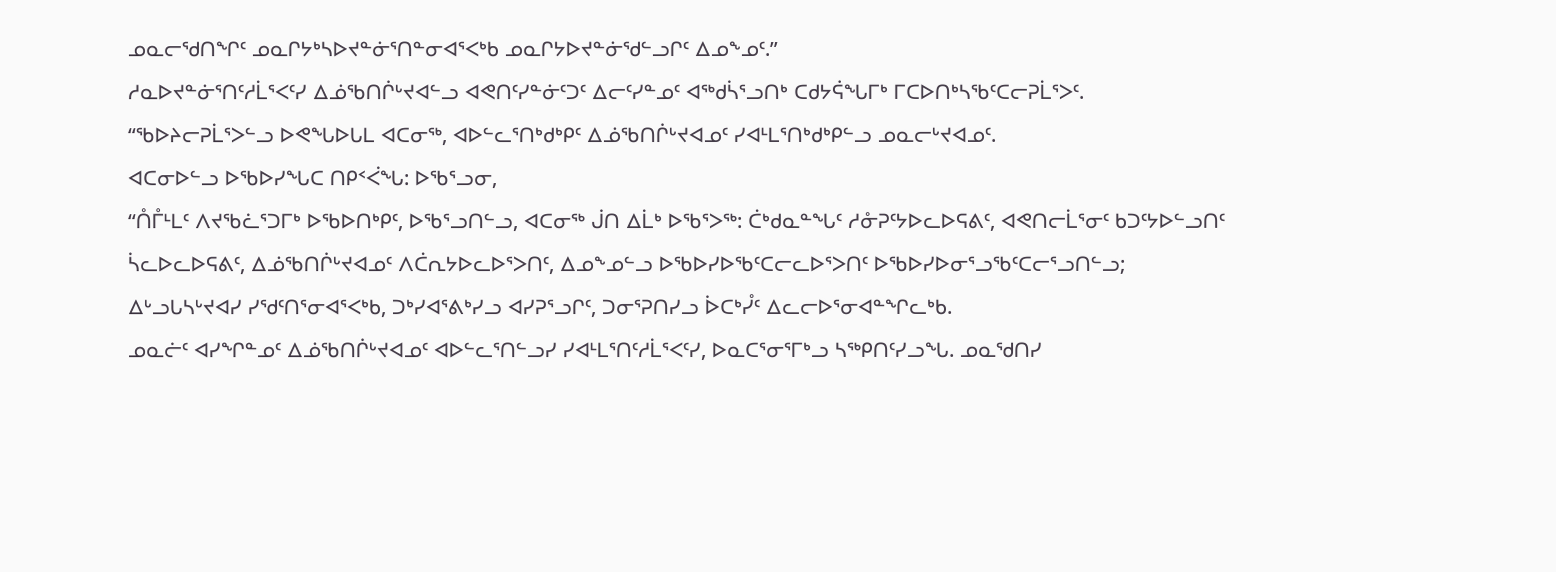ᓄᓇᓕᖁᑎᖏᑦ ᓄᓇᒋᔭᒃᓴᐅᔪᓐᓃᕐᑎᓐᓂᐊᕐᐸᒃᑲ ᓄᓇᒋᔭᐅᔪᓐᓃᖁᓪᓗᒋᑦ ᐃᓄᖕᓄᑦ.”
ᓱᓇᐅᔪᓐᓃᕐᑎᑦᓱᒫᕐᐸᑦᓯ ᐃᓅᖃᑎᒌᒡᔪᐊᓪᓗ ᐊᕙᑎᑦᓯᓐᓃᑦᑐᑦ ᐃᓕᑦᓯᓐᓄᑦ ᐊᖅᑯᓵᕐᓗᑎᒃ ᑕᑯᔭᕌᖓᒥᒃ ᒥᑕᐅᑎᒃᓴᖃᑦᑕᓕᕈᒫᕐᐳᑦ.
“ᖃᐅᔨᓕᕈᒫᕐᐳᓪᓗ ᐅᕙᖓᐅᒐᒪ ᐊᑕᓂᖅ, ᐊᐅᓪᓚᕐᑎᒃᑯᒃᑭᑦ ᐃᓅᖃᑎᒌᒡᔪᐊᓄᑦ ᓯᐊᒻᒪᕐᑎᒃᑯᒃᑭᓪᓗ ᓄᓇᓕᒡᔪᐊᓄᑦ.
ᐊᑕᓂᐅᓪᓗ ᐅᖃᐅᓯᖓᑕ ᑎᑭᑉᐹᖓ: ᐅᖃᕐᓗᓂ,
“ᑍᒤᒻᒪᑦ ᐱᔪᖃᓛᕐᑐᒥᒃ ᐅᖃᐅᑎᒃᑭᑦ, ᐅᖃᕐᓗᑎᓪᓗ, ᐊᑕᓂᖅ ᒎᑎ ᐃᒫᒃ ᐅᖃᕐᐳᖅ: ᑖᒃᑯᓇᓐᖓᑦ ᓱᓁᕈᑦᔭᐅᓚᐅᕋᕕᑦ, ᐊᕙᑎᓕᒫᕐᓂᑦ ᑲᑐᑦᔭᐅᓪᓗᑎᑦ ᓵᓚᐅᓚᐅᕋᕕᑦ, ᐃᓅᖃᑎᒌᒡᔪᐊᓄᑦ ᐱᑖᕆᔭᐅᓚᐅᕐᐳᑎᑦ, ᐃᓄᖕᓄᓪᓗ ᐅᖃᐅᓯᐅᖃᑦᑕᓕᓚᐅᕐᐳᑎᑦ ᐅᖃᐅᓯᐅᓂᕐᓗᖃᑦᑕᓕᕐᓗᑎᓪᓗ;
ᐃᒡᓗᒐᓴᒡᔪᐊᓯ ᓯᖁᑦᑎᕐᓂᐊᕐᐸᒃᑲ, ᑐᒃᓯᐊᕐᕕᒃᓯᓗ ᐊᓯᕈᕐᓗᒋᑦ, ᑐᓂᕐᕈᑎᓯᓗ ᐆᑕᒃᓮᑦ ᐃᓚᓕᐅᕐᓂᐊᓐᖏᓚᒃᑲ.
ᓄᓇᓖᑦ ᐊᓯᖏᓐᓄᑦ ᐃᓅᖃᑎᒌᒡᔪᐊᓄᑦ ᐊᐅᓪᓚᕐᑎᓪᓗᓯ ᓯᐊᒻᒪᕐᑎᑦᓱᒫᕐᐸᑦᓯ, ᐅᓇᑕᕐᓂᕐᒥᒃᓗ ᓴᖅᑭᑎᑦᓯᓗᖓ. ᓄᓇᖁᑎᓯ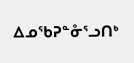ᐃᓄᖃᕈᓐᓁᕐᓗᑎᒃ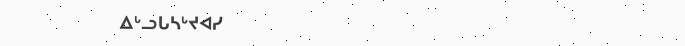ᐃᒡᓗᒐᓴᒡᔪᐊᓯ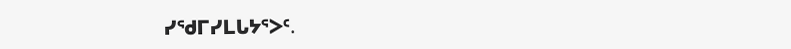ᓯᖁᒥᓯᒪᒐᔭᕐᐳᑦ.